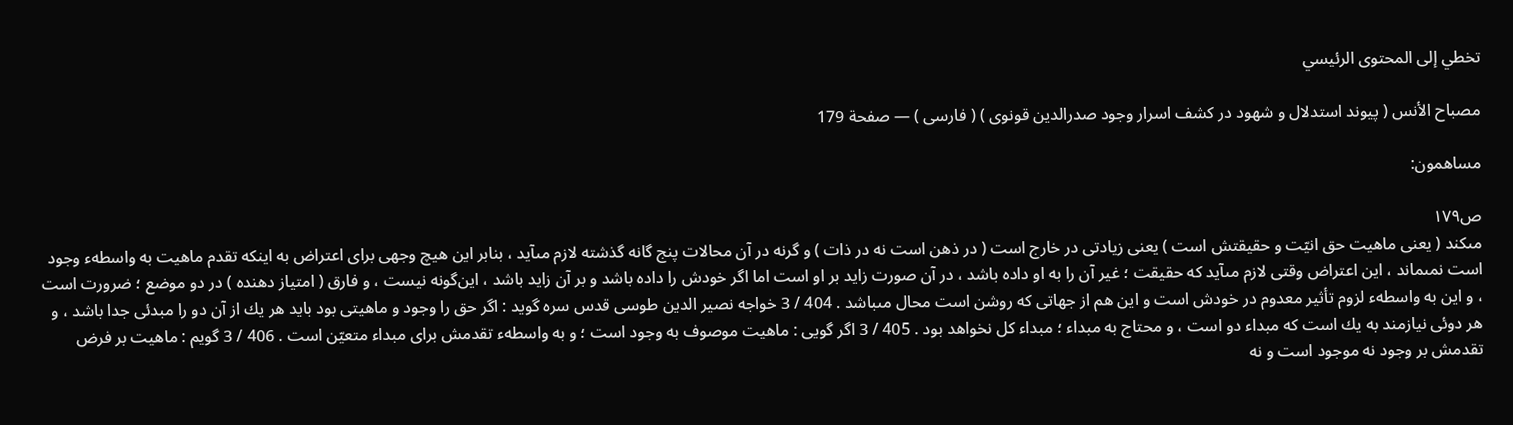تخطي إلى المحتوى الرئيسي

مصباح الأنس ( پيوند استدلال و شهود در كشف اسرار وجود صدرالدين قونوى ) ( فارسى ) — صفحة 179

مساهمون:

ص١٧٩
مىكند ( يعنى ماهيت حق انيّت و حقيقتش است ) يعنى زيادتى در خارج است ( در ذهن است نه در ذات ) و گرنه در آن محالات پنج گانه گذشته لازم مىآيد ، بنابر اين هيچ وجهى براى اعتراض به اينكه تقدم ماهيت به واسطهء وجود است نمىماند ، اين اعتراض وقتى لازم مىآيد كه حقيقت ؛ غير آن را به او داده باشد ، در آن صورت زايد بر او است اما اگر خودش را داده باشد و بر آن زايد باشد ، اين‌گونه نيست ، و فارق ( امتياز دهنده ) در دو موضع ؛ ضرورت است ، و اين به واسطهء لزوم تأثير معدوم در خودش است و اين هم از جهاتى كه روشن است محال مىباشد . 404 / 3 خواجه نصير الدين طوسى قدس سره گويد : اگر حق را وجود و ماهيتى بود بايد هر يك از آن دو را مبدئى جدا باشد ، و هر دوئى نيازمند به يك است كه مبداء دو است ، و محتاج به مبداء ؛ مبداء كل نخواهد بود . 405 / 3 اگر گويى : ماهيت موصوف به وجود است ؛ و به واسطهء تقدمش براى مبداء متعيّن است . 406 / 3 گويم : ماهيت بر فرض تقدمش بر وجود نه موجود است و نه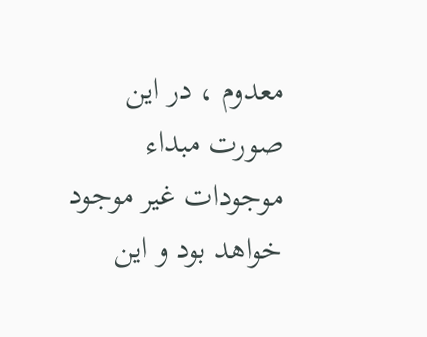معدوم ، در اين صورت مبداء موجودات غير موجود خواهد بود و اين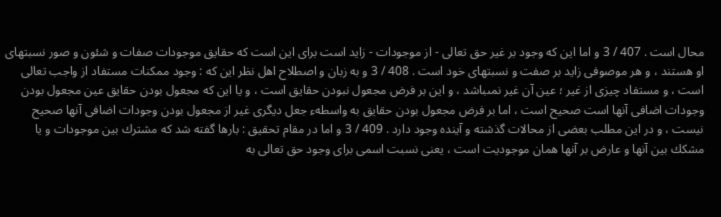محال است . 407 / 3 و اما اين كه وجود بر غير حق تعالى - از موجودات - زايد است براى اين است كه حقايق موجودات صفات و شئون و صور نسبتهاى او هستند ، و هر موصوفى زايد بر صفت و نسبتهاى خود است . 408 / 3 و به زبان و اصطلاح اهل نظر اين كه : وجود ممكنات مستفاد از واجب تعالى است ، و مستفاد چيزى از غير ؛ عين آن غير نمىباشد ، و اين بر فرض مجعول نبودن حقايق است ، و يا اين كه مجعول بودن حقايق عين مجعول بودن وجودات اضافى آنها است صحيح است ، اما بر فرض مجعول بودن حقايق به واسطهء جعل ديگرى غير از مجعول بودن وجودات اضافى آنها صحيح نيست ، و در اين مطلب بعضى از محالات گذشته و آينده وجود دارد . 409 / 3 و اما در مقام تحقيق : بارها گفته شد كه مشترك بين موجودات و يا مشكك بين آنها و عارض بر آنها همان موجوديت است ، يعنى نسبت اسمى براى وجود حق تعالى به